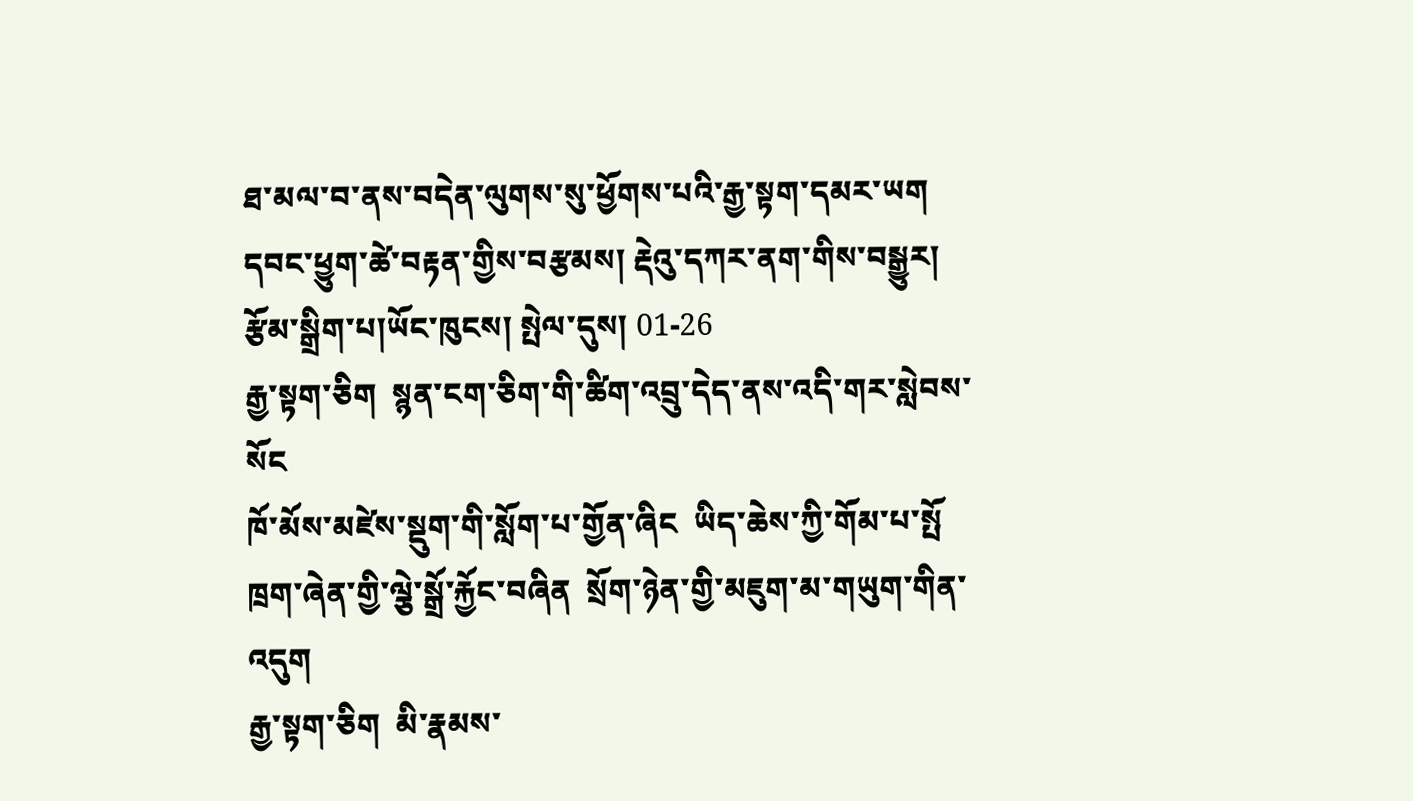ཐ་མལ་བ་ནས་བདེན་ལུགས་སུ་ཕྱོགས་པའི་རྒྱ་སྟག་དམར་ཡག
དབང་ཕྱུག་ཚེ་བརྟན་གྱིས་བརྩམས། རྡེའུ་དཀར་ནག་གིས་བསྒྱུར། རྩོམ་སྒྲིག་པ།ཡོང་ཁུངས། སྤེལ་དུས། 01-26
རྒྱ་སྟག་ཅིག  སྙན་ངག་ཅིག་གི་ཚིག་འབྲུ་དེད་ནས་འདི་གར་སླེབས་སོང
ཁོ་མོས་མཛེས་སྡུག་གི་སློག་པ་གྱོན་ཞིང  ཡིད་ཆེས་ཀྱི་གོམ་པ་སྤོ
ཁྲག་ཞེན་གྱི་ལྕེ་སྒྲོ་རྐྱོང་བཞིན  སྲོག་ཉེན་གྱི་མཇུག་མ་གཡུག་གིན་འདུག
རྒྱ་སྟག་ཅིག  མི་རྣམས་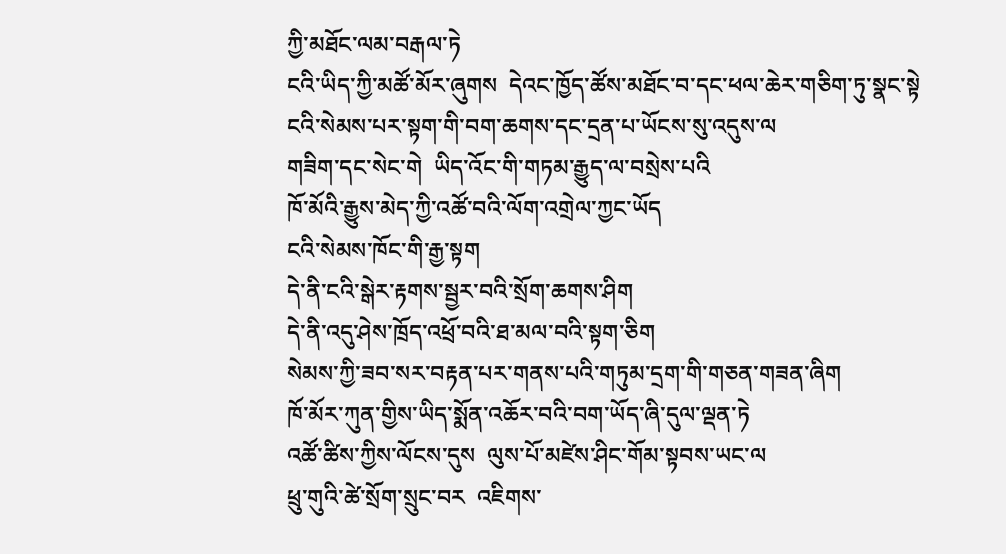ཀྱི་མཐོང་ལམ་བརྒལ་ཏེ
ངའི་ཡིད་ཀྱི་མཚོ་མོར་ཞུགས  དེའང་ཁྱོད་ཚོས་མཐོང་བ་དང་ཕལ་ཆེར་གཅིག་ཏུ་སྣང་སྟེ
ངའི་སེམས་པར་སྟག་གི་བག་ཆགས་དང་དྲན་པ་ཡོངས་སུ་འདུས་ལ
གཟིག་དང་སེང་གེ  ཡིད་འོང་གི་གཏམ་རྒྱུད་ལ་བསྲེས་པའི
ཁོ་མོའི་རྒྱུས་མེད་ཀྱི་འཚོ་བའི་ལོག་འགྲེལ་ཀྱང་ཡོད
ངའི་སེམས་ཁོང་གི་རྒྱ་སྟག
དེ་ནི་ངའི་སྒེར་རྟགས་སྦྱར་བའི་སྲོག་ཆགས་ཤིག
དེ་ནི་འདུ་ཤེས་ཁྲོད་འཕྲོ་བའི་ཐ་མལ་བའི་སྟག་ཅིག
སེམས་ཀྱི་ཟབ་སར་བརྟན་པར་གནས་པའི་གཏུམ་དྲག་གི་གཅན་གཟན་ཞིག
ཁོ་མོར་ཀུན་གྱིས་ཡིད་སྨོན་འཆོར་བའི་བག་ཡོད་ཞི་དུལ་ལྡན་ཏེ
འཚོ་ཚིས་ཀྱིས་ལོངས་དུས  ལུས་པོ་མཛེས་ཤིང་གོམ་སྟབས་ཡང་ལ
ཕྲུ་གུའི་ཚེ་སྲོག་སྲུང་བར  འཇིགས་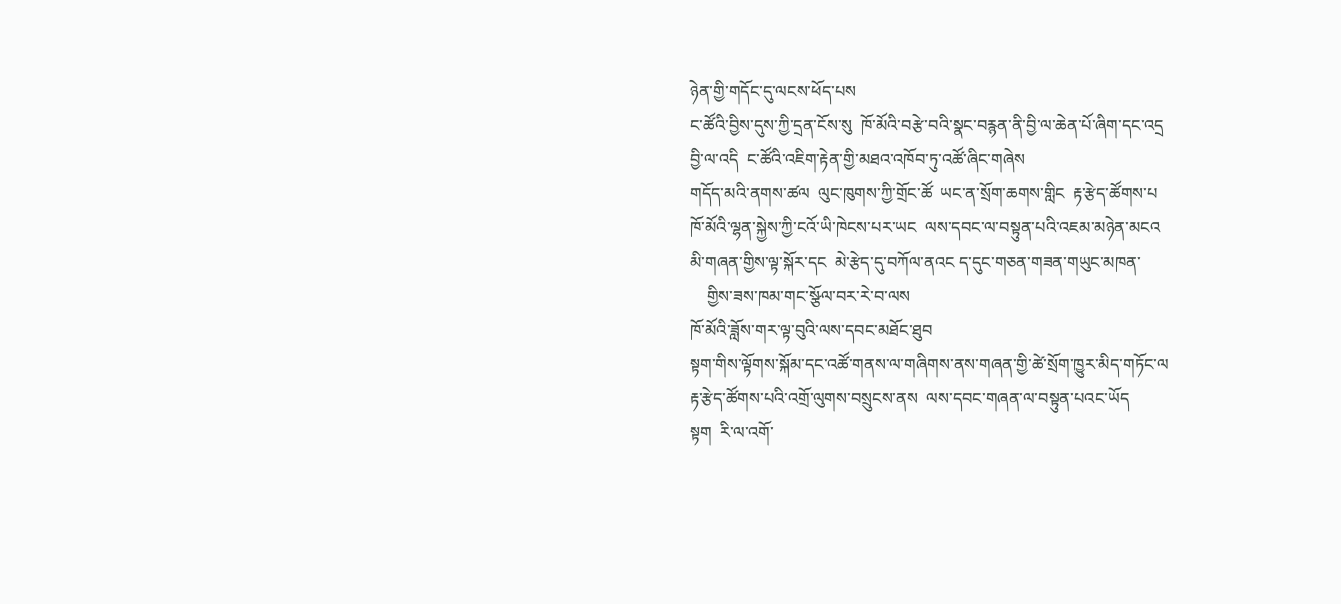ཉེན་གྱི་གདོང་དུ་ལངས་ཕོད་པས
ང་ཚོའི་བྱིས་དུས་ཀྱི་དྲན་ངོས་སུ  ཁོ་མོའི་བརྩེ་བའི་སྣང་བརྙན་ནི་བྱི་ལ་ཆེན་པོ་ཞིག་དང་འདྲ
བྱི་ལ་འདི  ང་ཚོའི་འཇིག་རྟེན་གྱི་མཐའ་འཁོབ་ཏུ་འཚོ་ཞིང་གཞེས
གདོད་མའི་ནགས་ཚལ  ལུང་ཁུགས་ཀྱི་གྲོང་ཚོ  ཡང་ན་སྲོག་ཆགས་གླིང  རྟ་རྩེད་ཚོགས་པ
ཁོ་མོའི་ལྷན་སྐྱེས་ཀྱི་ངའོ་ཡི་ཁེངས་པར་ཡང  ལས་དབང་ལ་བསྟུན་པའི་འཇམ་མཉེན་མངའ
མི་གཞན་གྱིས་ལྟ་སྐོར་དང  མེ་རྩེད་དུ་བཀོལ་ནའང ད་དུང་གཅན་གཟན་གཡུང་མཁན་
    གྱིས་ཟས་ཁམ་གང་སྩོལ་བར་རེ་བ་ལས
ཁོ་མོའི་ཟློས་གར་ལྟ་བུའི་ལས་དབང་མཐོང་ཐུབ
སྟག་གིས་ལྟོགས་སྐོམ་དང་འཚོ་གནས་ལ་གཞིགས་ནས་གཞན་གྱི་ཚེ་སྲོག་ཁྱུར་མིད་གཏོང་ལ
རྟ་རྩེད་ཚོགས་པའི་འགྲོ་ལུགས་བསྲུངས་ནས  ལས་དབང་གཞན་ལ་བསྟུན་པའང་ཡོད
སྟག  རི་ལ་འགོ་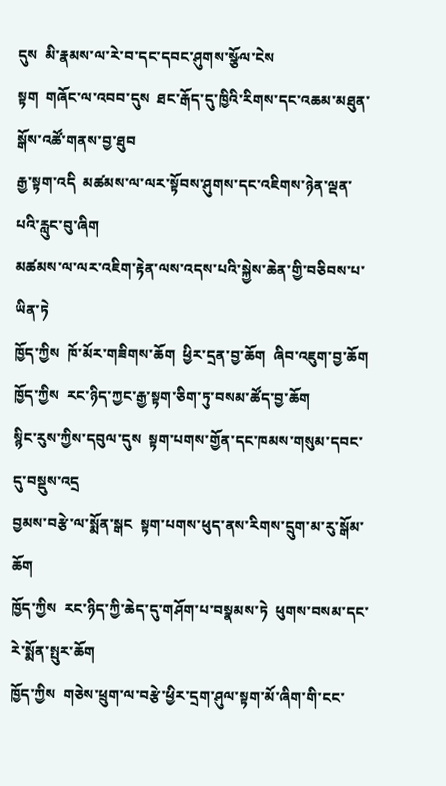དུས  མི་རྣམས་ལ་རེ་བ་དང་དབང་ཤུགས་སྩོལ་ངེས
སྟག  གཞོང་ལ་འབབ་དུས  ཐང་རྒོད་དུ་ཁྱིའི་རིགས་དང་འཆམ་མཐུན་སྒོས་འཚོ་གནས་བྱ་ཐུབ
རྒྱ་སྟག་འདི  མཚམས་ལ་ལར་སྟོབས་ཤུགས་དང་འཇིགས་ཉེན་ལྡན་པའི་རླུང་བུ་ཞིག
མཚམས་ལ་ལར་འཇིག་རྟེན་ལས་འདས་པའི་སྐྱེས་ཆེན་གྱི་བཅིབས་པ་ཡིན་ཏེ
ཁྱོད་ཀྱིས  ཁོ་མོར་གཟིགས་ཆོག  ཕྱིར་དྲན་བྱ་ཆོག  ཞིབ་འཇུག་བྱ་ཆོག
ཁྱོད་ཀྱིས  རང་ཉིད་ཀྱང་རྒྱ་སྟག་ཅིག་ཏུ་བསམ་ཚོད་བྱ་ཆོག
སྙིང་རུས་ཀྱིས་དབུལ་དུས  སྟག་པགས་གྱོན་དང་ཁམས་གསུམ་དབང་དུ་བསྡུས་འདྲ
བྱམས་བརྩེ་ལ་སྨོན་སྒང  སྟག་པགས་ཕུད་ནས་རིགས་དྲུག་མ་རུ་སྒོམ་ཆོག
ཁྱོད་ཀྱིས  རང་ཉིད་ཀྱི་ཆེད་དུ་གཤོག་པ་བསྣམས་ཏེ  ཕུགས་བསམ་དང་རེ་སྨོན་སྤུར་ཆོག
ཁྱོད་ཀྱིས  གཅེས་ཕྲུག་ལ་བརྩེ་ཕྱིར་དྲག་ཤུལ་སྟག་མོ་ཞིག་གི་ངང་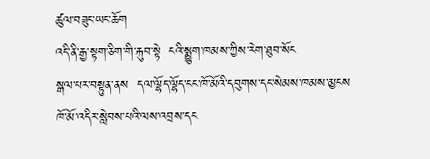ཚུལ་བཟུང་ཡང་ཆོག
འདི་ནི་རྒྱ་སྟག་ཅིག་གི་རྐུབ་སྟེ  ངའི་སྨྱུག་ཁམས་ཀྱིས་རེག་ཐུབ་སོང
སྒལ་པར་བསྟུན་ནས  དལ་ལྷོད་ལྷོད་ངང་ཁོ་མོའི་དབུགས་དང་སེམས་ཁམས་མྱངས
ཁོ་མོ་འདིར་སླེབས་པའི་ལས་འབྲས་དང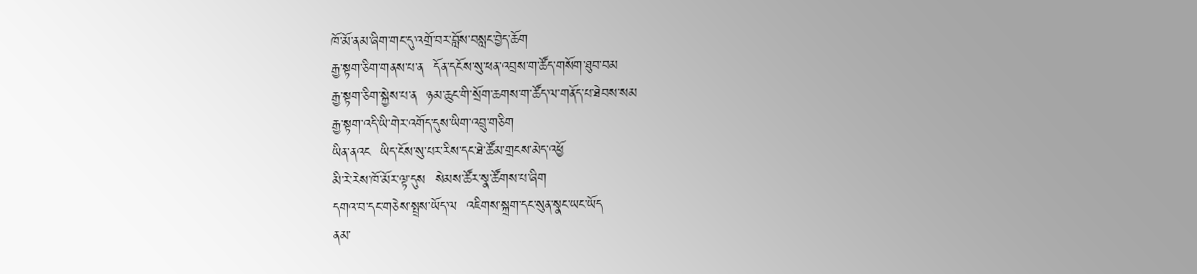ཁོ་མོ་ནམ་ཞིག་གང་དུ་འགྲོ་བར་བློས་བསླང་བྱེད་ཆོག
རྒྱ་སྟག་ཅིག་གནས་པ་ན  དོན་དངོས་སུ་ཕན་འབྲས་ག་ཚོད་གསོག་ཐུབ་བམ
རྒྱ་སྟག་ཅིག་སྐྱེས་པ་ན  ཉམ་ཆུང་གི་སྲོག་ཆགས་ག་ཚོད་ལ་གནོད་པ་ཐེབས་སམ
རྒྱ་སྟག་འདི་ཡི་གེར་འགོད་དུས་ཡིག་འབྲུ་གཅིག
ཡིན་ནའང  ཡིད་ངོས་སུ་པར་རིས་དང་ཐེ་ཚོམ་གྲངས་མེད་འཕྱོ
མི་རེ་རེས་ཁོ་མོར་ལྟ་དུས  སེམས་ཚོར་སྣ་ཚོགས་པ་ཞིག
དགའ་བ་དང་གཅེས་སྤྲས་ཡོད་ལ  འཇིགས་སྐྲག་དང་སུན་སྣང་ཡང་ཡོད
ནམ་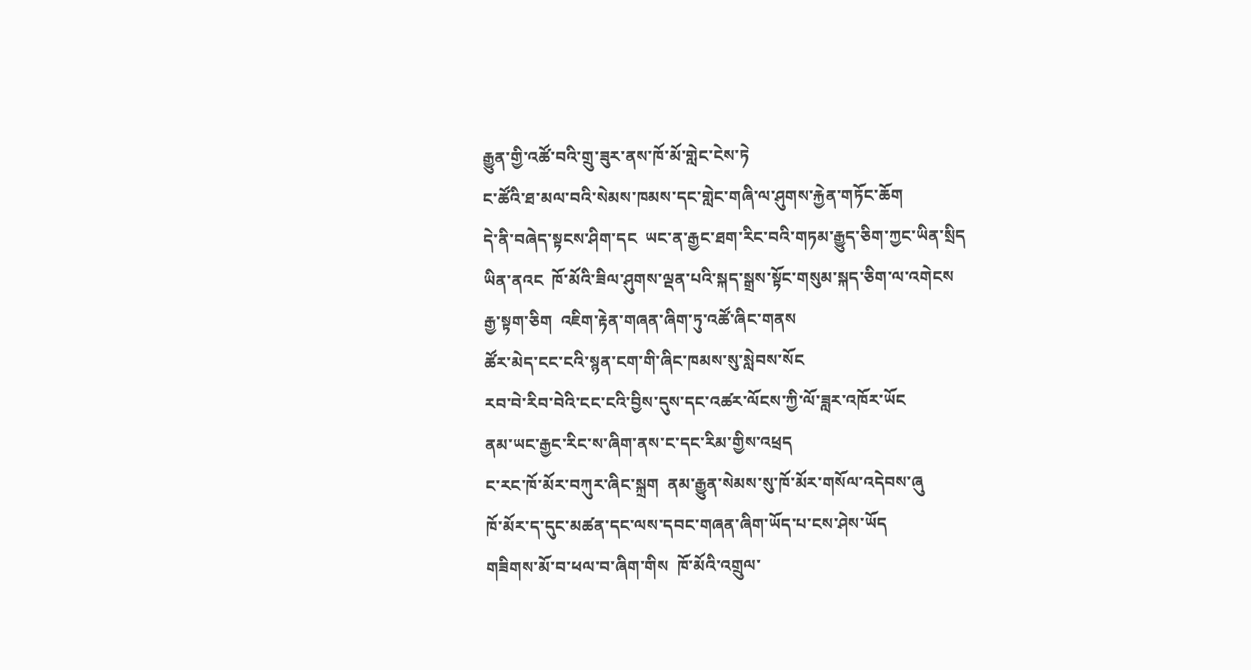རྒྱུན་གྱི་འཚོ་བའི་གྲུ་ཟུར་ནས་ཁོ་མོ་གླེང་ངེས་ཏེ
ང་ཚོའི་ཐ་མལ་བའི་སེམས་ཁམས་དང་གླེང་གཞི་ལ་ཤུགས་རྐྱེན་གཏོང་ཆོག
དེ་ནི་བཞེད་སྟངས་ཤིག་དང  ཡང་ན་རྒྱང་ཐག་རིང་བའི་གཏམ་རྒྱུད་ཅིག་ཀྱང་ཡིན་སྲིད
ཡིན་ནའང  ཁོ་མོའི་ཟིལ་ཤུགས་ལྡན་པའི་སྐད་སྒྲས་སྟོང་གསུམ་སྐད་ཅིག་ལ་འགེངས
རྒྱ་སྟག་ཅིག  འཇིག་རྟེན་གཞན་ཞིག་ཏུ་འཚོ་ཞིང་གནས
ཚོར་མེད་ངང་ངའི་སྙན་ངག་གི་ཞིང་ཁམས་སུ་སླེབས་སོང
རབ་བེ་རིབ་བེའི་ངང་ངའི་བྱིས་དུས་དང་འཚར་ལོངས་ཀྱི་ལོ་ཟླར་འཁོར་ཡོང
ནམ་ཡང་རྒྱང་རིང་ས་ཞིག་ནས་ང་དང་རིམ་གྱིས་འཕྲད
ང་རང་ཁོ་མོར་བཀུར་ཞིང་སྐྲག  ནམ་རྒྱུན་སེམས་སུ་ཁོ་མོར་གསོལ་འདེབས་ཞུ
ཁོ་མོར་ད་དུང་མཚན་དང་ལས་དབང་གཞན་ཞིག་ཡོད་པ་ངས་ཤེས་ཡོད
གཟིགས་མོ་བ་ཕལ་བ་ཞིག་གིས  ཁོ་མོའི་འགྲུལ་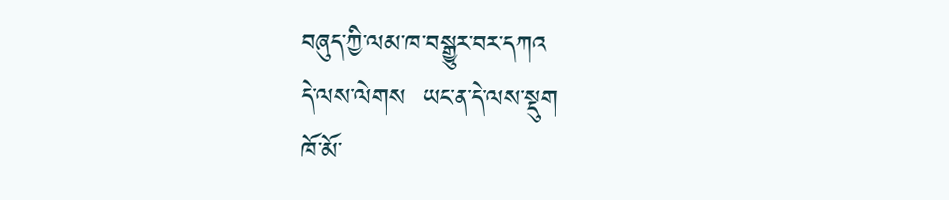བཞུད་ཀྱི་ལམ་ཁ་བསྒྱུར་བར་དཀའ
དེ་ལས་ལེགས  ཡང་ན་དེ་ལས་སྡུག
ཁོ་མོ་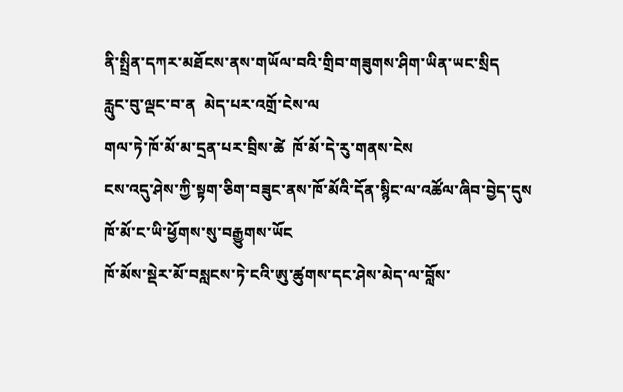ནི་སྤྲིན་དཀར་མཐོངས་ནས་གཡོལ་བའི་གྲིབ་གཟུགས་ཤིག་ཡིན་ཡང་སྲིད
རླུང་བུ་ལྡང་བ་ན  མེད་པར་འགྲོ་ངེས་ལ
གལ་ཏེ་ཁོ་མོ་མ་དྲན་པར་བྲིས་ཚེ  ཁོ་མོ་དེ་རུ་གནས་ངེས
ངས་འདུ་ཤེས་ཀྱི་སྟག་ཅིག་བཟུང་ནས་ཁོ་མོའི་དོན་སྙིང་ལ་འཚོལ་ཞིབ་བྱེད་དུས
ཁོ་མོ་ང་ཡི་ཕྱོགས་སུ་བརྒྱུགས་ཡོང
ཁོ་མོས་སྡེར་མོ་བསླངས་ཏེ་ངའི་ཨུ་ཚུགས་དང་ཤེས་མེད་ལ་བློས་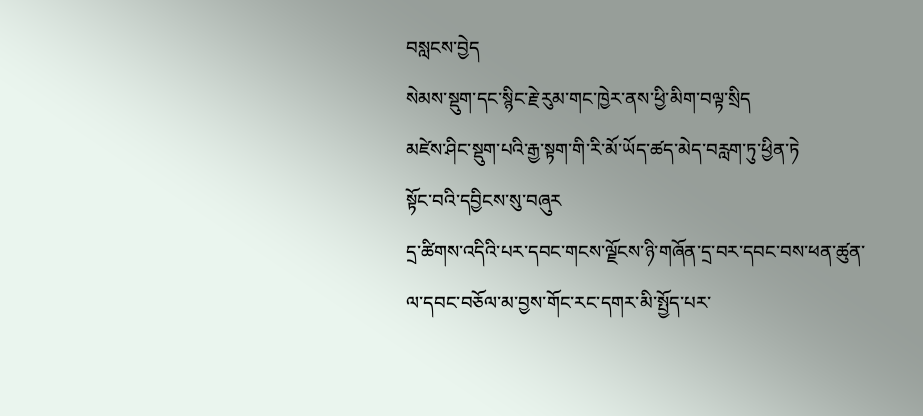བསླངས་བྱེད
སེམས་སྡུག་དང་སྙིང་རྗེ་རུམ་གང་ཁྱེར་ནས་ཕྱི་མིག་བལྟ་སྲིད
མཛེས་ཤིང་སྡུག་པའི་རྒྱ་སྟག་གི་རི་མོ་ཡོད་ཚད་མེད་བརླག་ཏུ་ཕྱིན་ཏེ
སྟོང་བའི་དབྱིངས་སུ་བཞུར
དྲ་ཚིགས་འདིའི་པར་དབང་གངས་ལྗོངས་ཉི་གཞོན་དྲ་བར་དབང་བས་ཕན་ཚུན་ལ་དབང་བཅོལ་མ་བྱས་གོང་རང་དགར་མི་སྤྱོད་པར་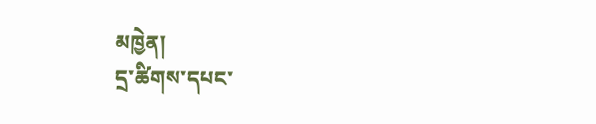མཁྱེན།
དྲ་ཚིགས་དཔང་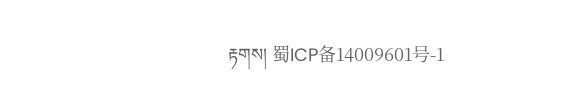རྟགས། 蜀ICP备14009601号-1